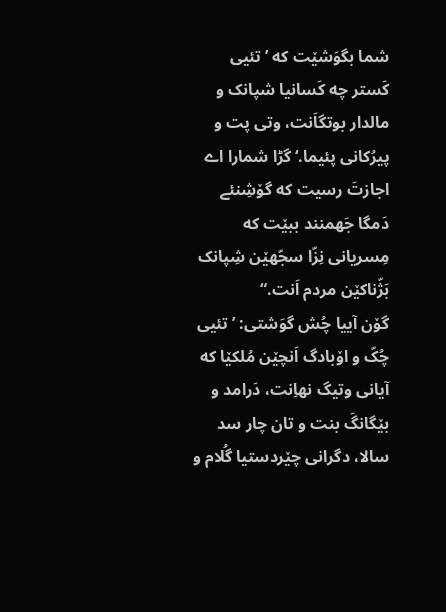شما بگوَشێت که ’تئیی کَستر چه کَسانیا شپانک و مالدار بوتگاَنت، وتی پت و پیرُکانی پئیما.‘ گڑا شمارا اے اجازتَ رسیت که گۆشِنئے دَمگا جَهمنند ببێت که مِسریانی نِزّا سجّهێن شِپانک بَژّناکێن مردم اَنت.“
گۆن آییا چُش گوَشتی: ’تئیی چُکّ و اۆبادگ اَنچێن مُلکێا که آیانی وتیگ نهاِنت، دَرامد و بێگانگَ بنت و تان چار سد سالا، دگرانی چێردستیا گُلام و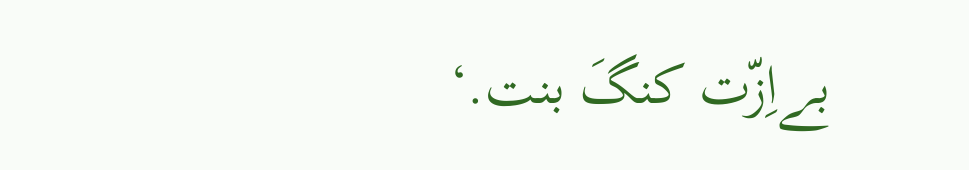بےاِزّت کنگَ بنت.‘